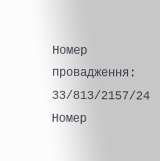Номер провадження: 33/813/2157/24
Номер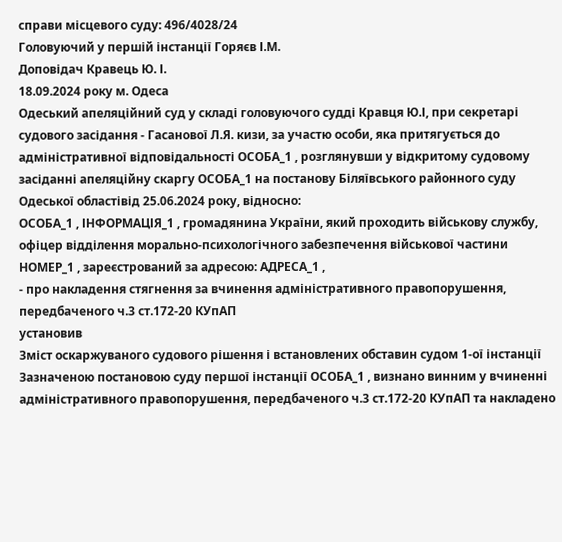справи місцевого суду: 496/4028/24
Головуючий у першій інстанції Горяєв І.М.
Доповідач Кравець Ю. І.
18.09.2024 року м. Одеса
Одеський апеляційний суд у складі головуючого судді Кравця Ю.І, при секретарі судового засідання - Гасанової Л.Я. кизи, за участю особи, яка притягується до адміністративної відповідальності ОСОБА_1 , розглянувши у відкритому судовому засіданні апеляційну скаргу ОСОБА_1 на постанову Біляївського районного суду Одеської областівід 25.06.2024 року, відносно:
ОСОБА_1 , ІНФОРМАЦІЯ_1 , громадянина України, який проходить військову службу, офіцер відділення морально-психологічного забезпечення військової частини НОМЕР_1 , зареєстрований за адресою: АДРЕСА_1 ,
- про накладення стягнення за вчинення адміністративного правопорушення, передбаченого ч.3 ст.172-20 КУпАП
установив
Зміст оскаржуваного судового рішення і встановлених обставин судом 1-ої інстанції
Зазначеною постановою суду першої інстанції ОСОБА_1 , визнано винним у вчиненні адміністративного правопорушення, передбаченого ч.3 ст.172-20 КУпАП та накладено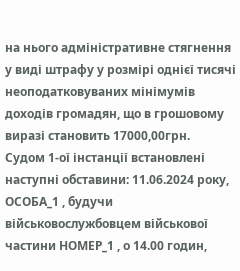на нього адміністративне стягнення у виді штрафу у розмірі однієї тисячі неоподатковуваних мінімумів доходів громадян, що в грошовому виразі становить 17000,00грн.
Судом 1-ої інстанції встановлені наступні обставини: 11.06.2024 року, ОСОБА_1 , будучи військовослужбовцем військової частини НОМЕР_1 , о 14.00 годин,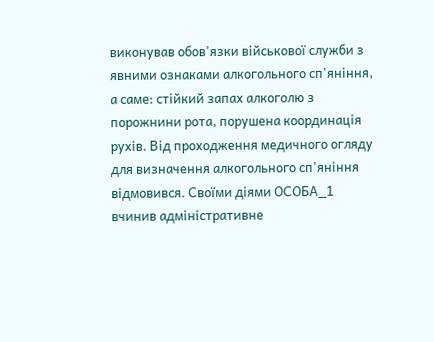виконував обов'язки військової служби з явними ознаками алкогольного сп'яніння, а саме: стійкий запах алкоголю з порожнини рота, порушена координація рухів. Від проходження медичного огляду для визначення алкогольного сп'яніння відмовився. Своїми діями ОСОБА_1 вчинив адміністративне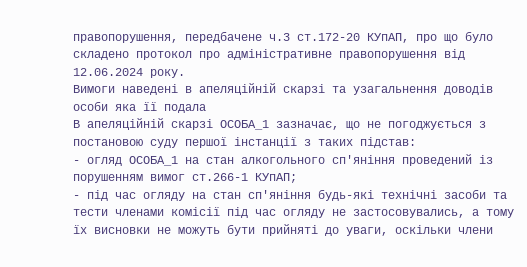правопорушення, передбачене ч.3 ст.172-20 КУпАП, про що було складено протокол про адміністративне правопорушення від 12.06.2024 року.
Вимоги наведені в апеляційній скарзі та узагальнення доводів особи яка її подала
В апеляційній скарзі ОСОБА_1 зазначає, що не погоджується з постановою суду першої інстанції з таких підстав:
- огляд ОСОБА_1 на стан алкогольного сп'яніння проведений із порушенням вимог ст.266-1 КУпАП;
- під час огляду на стан сп'яніння будь-які технічні засоби та тести членами комісії під час огляду не застосовувались, а тому їх висновки не можуть бути прийняті до уваги, оскільки члени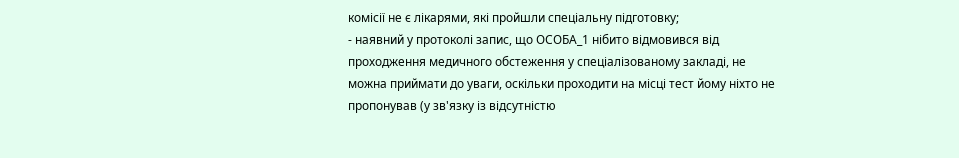комісії не є лікарями, які пройшли спеціальну підготовку;
- наявний у протоколі запис, що ОСОБА_1 нібито відмовився від проходження медичного обстеження у спеціалізованому закладі, не можна приймати до уваги, оскільки проходити на місці тест йому ніхто не пропонував (у зв'язку із відсутністю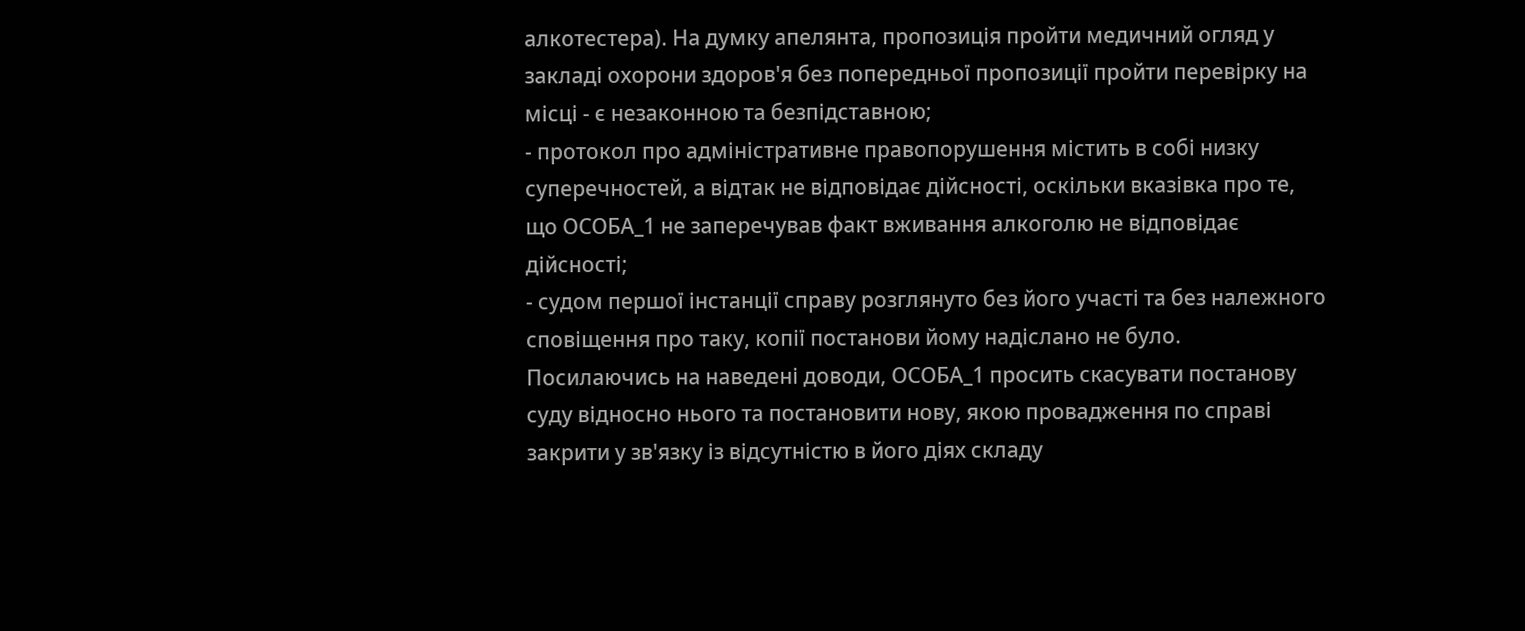алкотестера). На думку апелянта, пропозиція пройти медичний огляд у закладі охорони здоров'я без попередньої пропозиції пройти перевірку на місці - є незаконною та безпідставною;
- протокол про адміністративне правопорушення містить в собі низку суперечностей, а відтак не відповідає дійсності, оскільки вказівка про те, що ОСОБА_1 не заперечував факт вживання алкоголю не відповідає дійсності;
- судом першої інстанції справу розглянуто без його участі та без належного сповіщення про таку, копії постанови йому надіслано не було.
Посилаючись на наведені доводи, ОСОБА_1 просить скасувати постанову суду відносно нього та постановити нову, якою провадження по справі закрити у зв'язку із відсутністю в його діях складу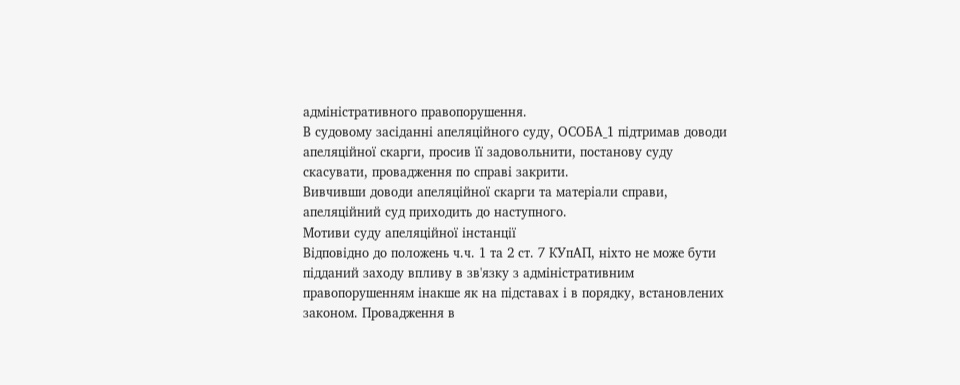адміністративного правопорушення.
В судовому засіданні апеляційного суду, ОСОБА_1 підтримав доводи апеляційної скарги, просив її задовольнити, постанову суду скасувати, провадження по справі закрити.
Вивчивши доводи апеляційної скарги та матеріали справи, апеляційний суд приходить до наступного.
Мотиви суду апеляційної інстанції
Відповідно до положень ч.ч. 1 та 2 ст. 7 КУпАП, ніхто не може бути підданий заходу впливу в зв'язку з адміністративним правопорушенням інакше як на підставах і в порядку, встановлених законом. Провадження в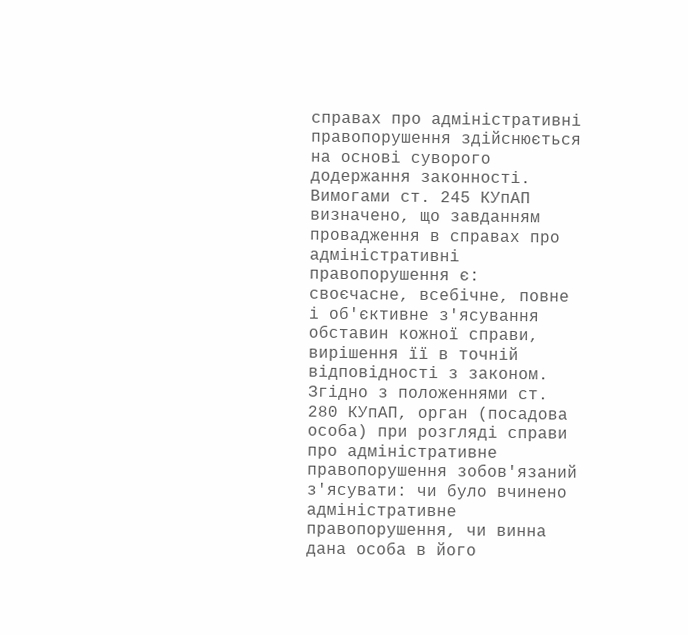справах про адміністративні правопорушення здійснюється на основі суворого додержання законності.
Вимогами ст. 245 КУпАП визначено, що завданням провадження в справах про адміністративні правопорушення є: своєчасне, всебічне, повне і об'єктивне з'ясування обставин кожної справи, вирішення її в точній відповідності з законом.
Згідно з положеннями ст. 280 КУпАП, орган (посадова особа) при розгляді справи про адміністративне правопорушення зобов'язаний з'ясувати: чи було вчинено адміністративне правопорушення, чи винна дана особа в його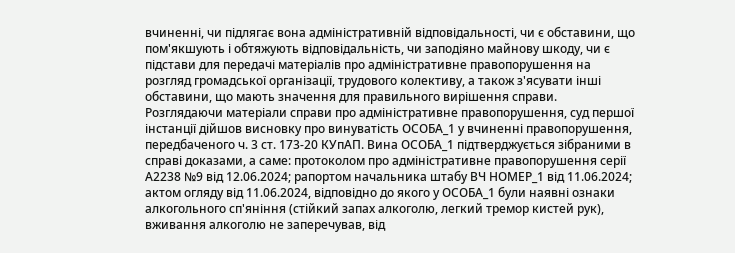вчиненні, чи підлягає вона адміністративній відповідальності, чи є обставини, що пом'якшують і обтяжують відповідальність, чи заподіяно майнову шкоду, чи є підстави для передачі матеріалів про адміністративне правопорушення на розгляд громадської організації, трудового колективу, а також з'ясувати інші обставини, що мають значення для правильного вирішення справи.
Розглядаючи матеріали справи про адміністративне правопорушення, суд першої інстанції дійшов висновку про винуватість ОСОБА_1 у вчиненні правопорушення, передбаченого ч. 3 ст. 173-20 КУпАП. Вина ОСОБА_1 підтверджується зібраними в справі доказами, а саме: протоколом про адміністративне правопорушення серії А2238 №9 від 12.06.2024; рапортом начальника штабу ВЧ НОМЕР_1 від 11.06.2024; актом огляду від 11.06.2024, відповідно до якого у ОСОБА_1 були наявні ознаки алкогольного сп'яніння (стійкий запах алкоголю, легкий тремор кистей рук), вживання алкоголю не заперечував, від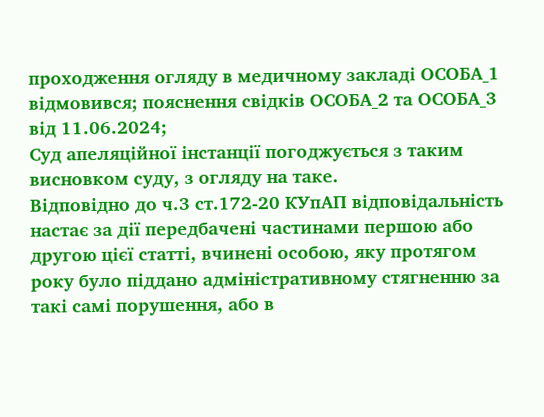проходження огляду в медичному закладі ОСОБА_1 відмовився; пояснення свідків ОСОБА_2 та ОСОБА_3 від 11.06.2024;
Суд апеляційної інстанції погоджується з таким висновком суду, з огляду на таке.
Відповідно до ч.3 ст.172-20 КУпАП відповідальність настає за дії передбачені частинами першою або другою цієї статті, вчинені особою, яку протягом року було піддано адміністративному стягненню за такі самі порушення, або в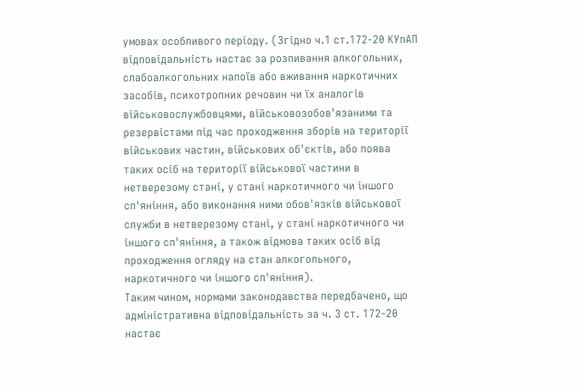умовах особливого періоду. (Згідно ч.1 ст.172-20 КУпАП відповідальність настає за розпивання алкогольних, слабоалкогольних напоїв або вживання наркотичних засобів, психотропних речовин чи їх аналогів військовослужбовцями, військовозобов'язаними та резервістами під час проходження зборів на території військових частин, військових об'єктів, або поява таких осіб на території військової частини в нетверезому стані, у стані наркотичного чи іншого сп'яніння, або виконання ними обов'язків військової служби в нетверезому стані, у стані наркотичного чи іншого сп'яніння, а також відмова таких осіб від проходження огляду на стан алкогольного, наркотичного чи іншого сп'яніння).
Таким чином, нормами законодавства передбачено, що адміністративна відповідальність за ч. 3 ст. 172-20 настає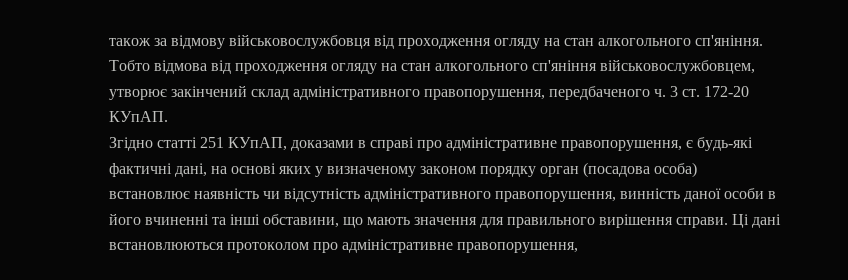також за відмову військовослужбовця від проходження огляду на стан алкогольного сп'яніння. Тобто відмова від проходження огляду на стан алкогольного сп'яніння військовослужбовцем, утворює закінчений склад адміністративного правопорушення, передбаченого ч. 3 ст. 172-20 КУпАП.
Згідно статті 251 КУпАП, доказами в справі про адміністративне правопорушення, є будь-які фактичні дані, на основі яких у визначеному законом порядку орган (посадова особа) встановлює наявність чи відсутність адміністративного правопорушення, винність даної особи в його вчиненні та інші обставини, що мають значення для правильного вирішення справи. Ці дані встановлюються протоколом про адміністративне правопорушення,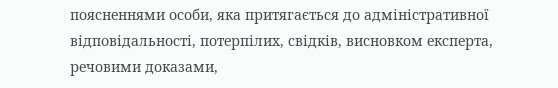поясненнями особи, яка притягається до адміністративної відповідальності, потерпілих, свідків, висновком експерта, речовими доказами,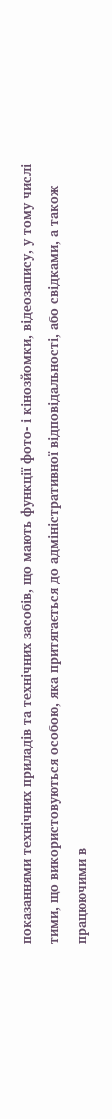показаннями технічних приладів та технічних засобів, що мають функції фото- і кінозйомки, відеозапису, у тому числі тими, що використовуються особою, яка притягається до адміністративної відповідальності, або свідками, а також працюючими в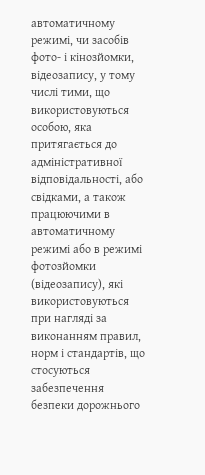автоматичному режимі, чи засобів фото- і кінозйомки, відеозапису, у тому числі тими, що використовуються особою, яка притягається до адміністративної відповідальності, або свідками, а також працюючими в автоматичному режимі або в режимі фотозйомки (відеозапису), які використовуються при нагляді за виконанням правил, норм і стандартів, що стосуються забезпечення безпеки дорожнього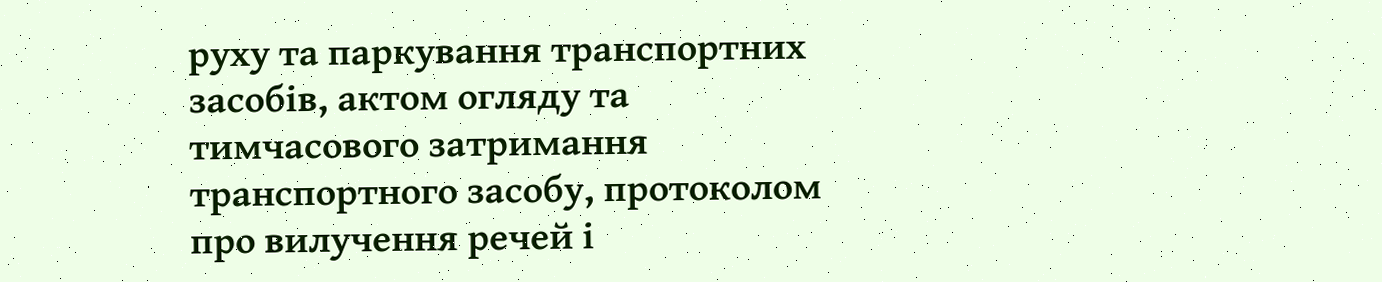руху та паркування транспортних засобів, актом огляду та тимчасового затримання транспортного засобу, протоколом про вилучення речей і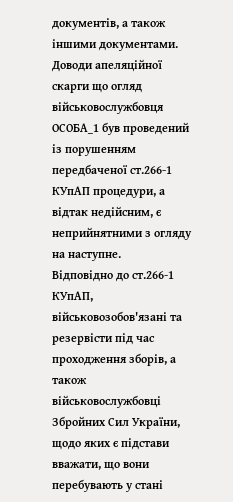документів, а також іншими документами.
Доводи апеляційної скарги що огляд військовослужбовця ОСОБА_1 був проведений із порушенням передбаченої ст.266-1 КУпАП процедури, а відтак недійсним, є неприйнятними з огляду на наступне.
Відповідно до ст.266-1 КУпАП, військовозобов'язані та резервісти під час проходження зборів, а також військовослужбовці Збройних Сил України, щодо яких є підстави вважати, що вони перебувають у стані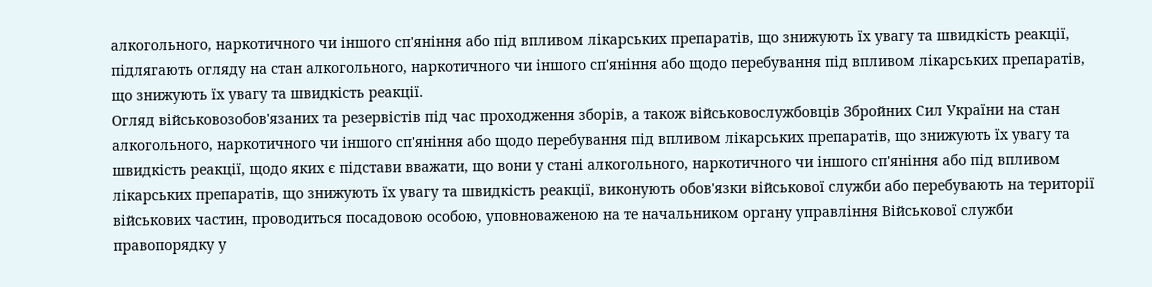алкогольного, наркотичного чи іншого сп'яніння або під впливом лікарських препаратів, що знижують їх увагу та швидкість реакції, підлягають огляду на стан алкогольного, наркотичного чи іншого сп'яніння або щодо перебування під впливом лікарських препаратів, що знижують їх увагу та швидкість реакції.
Огляд військовозобов'язаних та резервістів під час проходження зборів, а також військовослужбовців Збройних Сил України на стан алкогольного, наркотичного чи іншого сп'яніння або щодо перебування під впливом лікарських препаратів, що знижують їх увагу та швидкість реакції, щодо яких є підстави вважати, що вони у стані алкогольного, наркотичного чи іншого сп'яніння або під впливом лікарських препаратів, що знижують їх увагу та швидкість реакції, виконують обов'язки військової служби або перебувають на території військових частин, проводиться посадовою особою, уповноваженою на те начальником органу управління Військової служби правопорядку у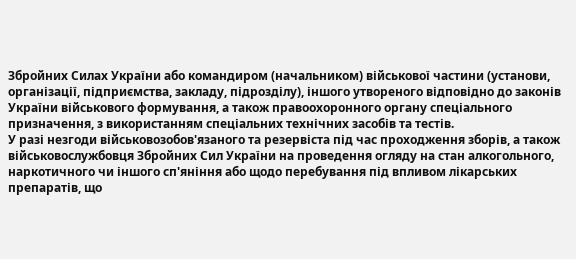Збройних Силах України або командиром (начальником) військової частини (установи, організації, підприємства, закладу, підрозділу), іншого утвореного відповідно до законів України військового формування, а також правоохоронного органу спеціального призначення, з використанням спеціальних технічних засобів та тестів.
У разі незгоди військовозобов'язаного та резервіста під час проходження зборів, а також військовослужбовця Збройних Сил України на проведення огляду на стан алкогольного, наркотичного чи іншого сп'яніння або щодо перебування під впливом лікарських препаратів, що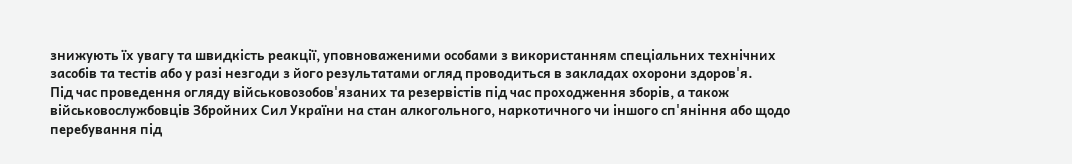знижують їх увагу та швидкість реакції, уповноваженими особами з використанням спеціальних технічних засобів та тестів або у разі незгоди з його результатами огляд проводиться в закладах охорони здоров'я.
Під час проведення огляду військовозобов'язаних та резервістів під час проходження зборів, а також військовослужбовців Збройних Сил України на стан алкогольного, наркотичного чи іншого сп'яніння або щодо перебування під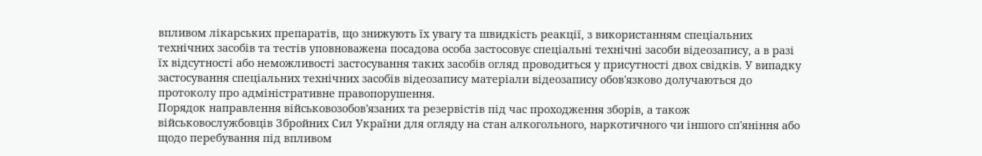впливом лікарських препаратів, що знижують їх увагу та швидкість реакції, з використанням спеціальних технічних засобів та тестів уповноважена посадова особа застосовує спеціальні технічні засоби відеозапису, а в разі їх відсутності або неможливості застосування таких засобів огляд проводиться у присутності двох свідків. У випадку застосування спеціальних технічних засобів відеозапису матеріали відеозапису обов'язково долучаються до протоколу про адміністративне правопорушення.
Порядок направлення військовозобов'язаних та резервістів під час проходження зборів, а також військовослужбовців Збройних Сил України для огляду на стан алкогольного, наркотичного чи іншого сп'яніння або щодо перебування під впливом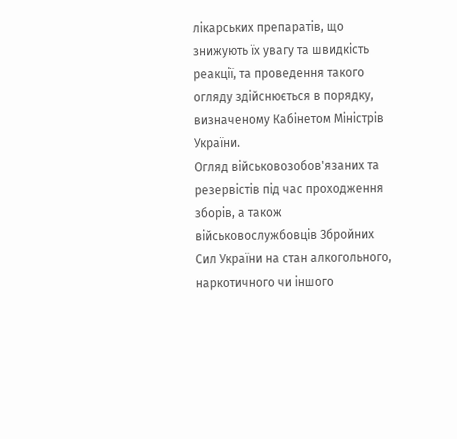лікарських препаратів, що знижують їх увагу та швидкість реакції, та проведення такого огляду здійснюється в порядку, визначеному Кабінетом Міністрів України.
Огляд військовозобов'язаних та резервістів під час проходження зборів, а також військовослужбовців Збройних Сил України на стан алкогольного, наркотичного чи іншого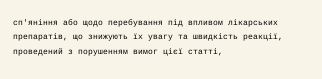сп'яніння або щодо перебування під впливом лікарських препаратів, що знижують їх увагу та швидкість реакції, проведений з порушенням вимог цієї статті,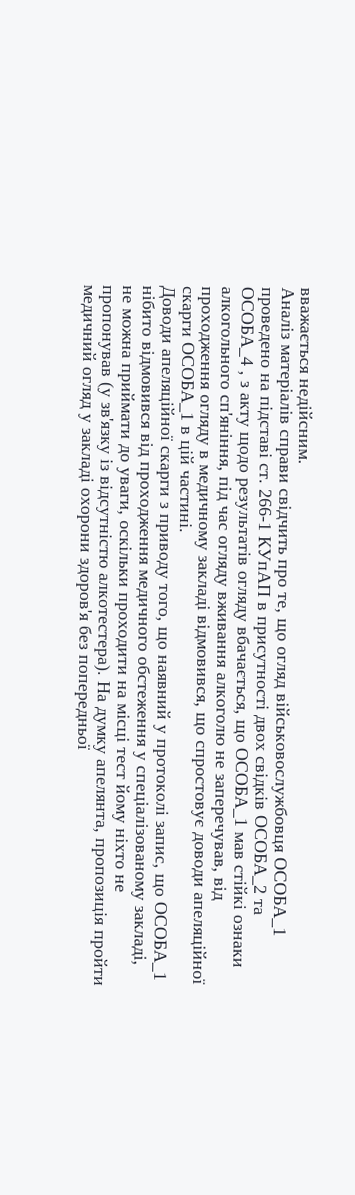вважається недійсним.
Аналіз матеріалів справи свідчить про те, що огляд військовослужбовця ОСОБА_1 проведено на підставі ст. 266-1 КУпАП в присутності двох свідків ОСОБА_2 та ОСОБА_4 , з акту щодо результатів огляду вбачається, що ОСОБА_1 мав стійкі ознаки алкогольного сп'яніння, під час огляду вживання алкоголю не заперечував, від проходження огляду в медичному закладі відмовився, що спростовує доводи апеляційної скарги ОСОБА_1 в цій частині.
Доводи апеляційної скарги з приводу того, що наявний у протоколі запис, що ОСОБА_1 нібито відмовився від проходження медичного обстеження у спеціалізованому закладі, не можна приймати до уваги, оскільки проходити на місці тест йому ніхто не пропонував (у зв'язку із відсутністю алкотестера). На думку апелянта, пропозиція пройти медичний огляд у закладі охорони здоров'я без попередньої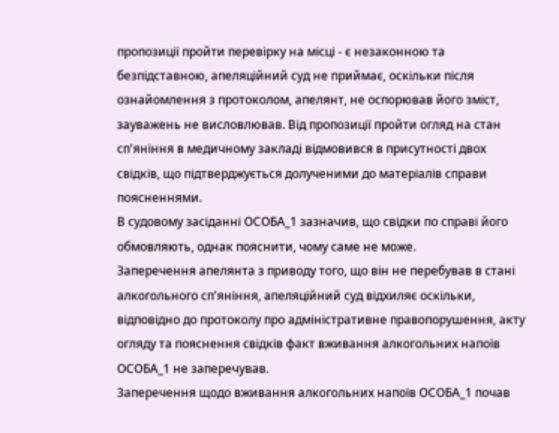пропозиції пройти перевірку на місці - є незаконною та безпідставною, апеляційний суд не приймає, оскільки після ознайомлення з протоколом, апелянт, не оспорював його зміст, зауважень не висловлював. Від пропозиції пройти огляд на стан сп'яніння в медичному закладі відмовився в присутності двох свідків, що підтверджується долученими до матеріалів справи поясненнями.
В судовому засіданні ОСОБА_1 зазначив, що свідки по справі його обмовляють, однак пояснити, чому саме не може.
Заперечення апелянта з приводу того, що він не перебував в стані алкогольного сп'яніння, апеляційний суд відхиляє оскільки, відповідно до протоколу про адміністративне правопорушення, акту огляду та пояснення свідків факт вживання алкогольних напоїв ОСОБА_1 не заперечував.
Заперечення щодо вживання алкогольних напоїв ОСОБА_1 почав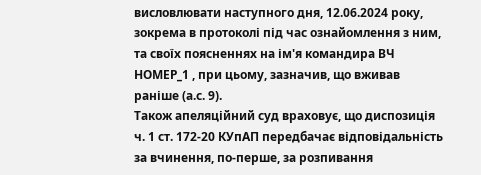висловлювати наступного дня, 12.06.2024 року, зокрема в протоколі під час ознайомлення з ним, та своїх поясненнях на ім'я командира ВЧ НОМЕР_1 , при цьому, зазначив, що вживав раніше (а.с. 9).
Також апеляційний суд враховує, що диспозиція ч. 1 ст. 172-20 КУпАП передбачає відповідальність за вчинення, по-перше, за розпивання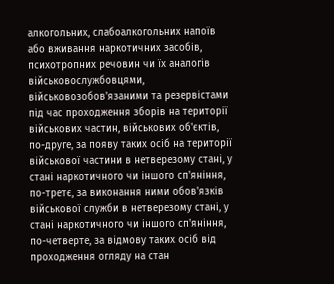алкогольних, слабоалкогольних напоїв або вживання наркотичних засобів, психотропних речовин чи їх аналогів військовослужбовцями, військовозобов'язаними та резервістами під час проходження зборів на території військових частин, військових об'єктів, по-друге, за появу таких осіб на території військової частини в нетверезому стані, у стані наркотичного чи іншого сп'яніння, по-третє, за виконання ними обов'язків військової служби в нетверезому стані, у стані наркотичного чи іншого сп'яніння, по-четверте, за відмову таких осіб від проходження огляду на стан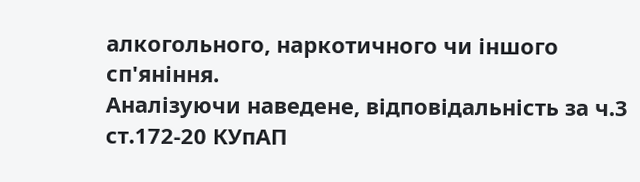алкогольного, наркотичного чи іншого сп'яніння.
Аналізуючи наведене, відповідальність за ч.3 ст.172-20 КУпАП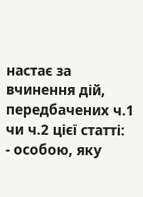настає за вчинення дій, передбачених ч.1 чи ч.2 цієї статті:
- особою, яку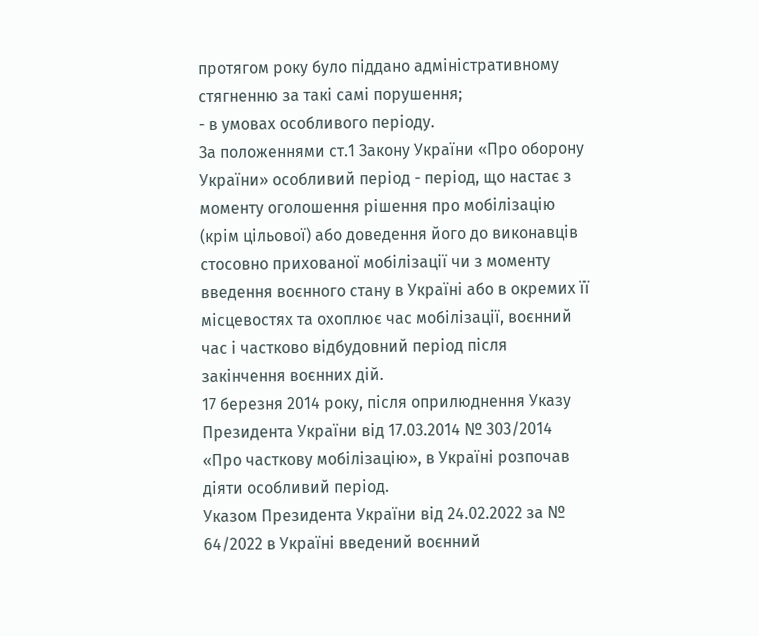протягом року було піддано адміністративному стягненню за такі самі порушення;
- в умовах особливого періоду.
За положеннями ст.1 Закону України «Про оборону України» особливий період - період, що настає з моменту оголошення рішення про мобілізацію (крім цільової) або доведення його до виконавців стосовно прихованої мобілізації чи з моменту введення воєнного стану в Україні або в окремих її місцевостях та охоплює час мобілізації, воєнний час і частково відбудовний період після закінчення воєнних дій.
17 березня 2014 року, після оприлюднення Указу Президента України від 17.03.2014 № 303/2014 «Про часткову мобілізацію», в Україні розпочав діяти особливий період.
Указом Президента України від 24.02.2022 за № 64/2022 в Україні введений воєнний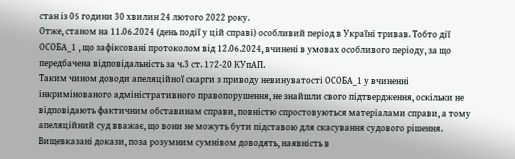стан із 05 години 30 хвилин 24 лютого 2022 року.
Отже, станом на 11.06.2024 (день події у цій справі) особливий період в Україні тривав. Тобто дії ОСОБА_1 , що зафіксовані протоколом від 12.06.2024, вчинені в умовах особливого періоду, за що передбачена відповідальність за ч.3 ст. 172-20 КУпАП.
Таким чином доводи апеляційної скарги з приводу невинуватості ОСОБА_1 у вчиненні інкримінованого адміністративного правопорушення, не знайшли свого підтвердження, оскільки не відповідають фактичним обставинам справи, повністю спростовуються матеріалами справи, а тому апеляційний суд вважає, що вони не можуть бути підставою для скасування судового рішення.
Вищевказані докази, поза розумним сумнівом доводять, наявність в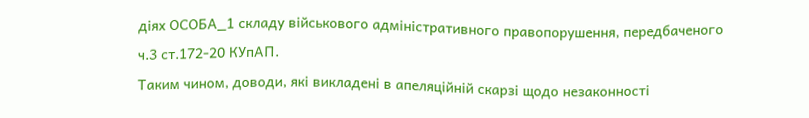діях ОСОБА_1 складу військового адміністративного правопорушення, передбаченого ч.3 ст.172-20 КУпАП.
Таким чином, доводи, які викладені в апеляційній скарзі щодо незаконності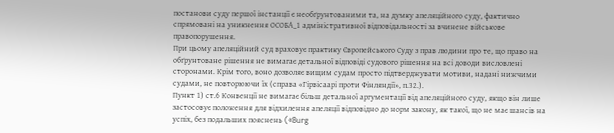постанови суду першої інстанції є необґрунтованими та, на думку апеляційного суду, фактично спрямовані на уникнення ОСОБА_1 адміністративної відповідальності за вчинене військове правопорушення.
При цьому апеляційний суд враховує практику Європейського Суду з прав людини про те, що право на обґрунтоване рішення не вимагає детальної відповіді судового рішення на всі доводи висловлені сторонами. Крім того, воно дозволяє вищим судам просто підтверджувати мотиви, надані нижчими судами, не повторюючи їх (справа «Гірвісаарі проти Фінляндії», п.32.).
Пункт 1) ст.6 Конвенції не вимагає більш детальної аргументації від апеляційного суду, якщо він лише застосовує положення для відхилення апеляції відповідно до норм закону, як такої, що не має шансів на успіх, без подальших пояснень («Burg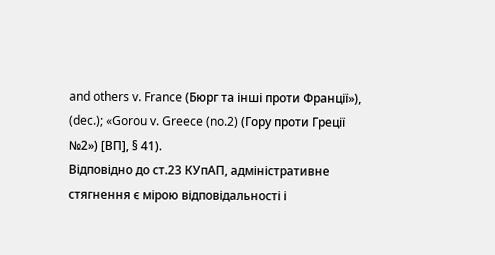and others v. France (Бюрг та інші проти Франції»), (dec.); «Gorou v. Greece (no.2) (Гору проти Греції №2») [ВП], § 41).
Відповідно до ст.23 КУпАП, адміністративне стягнення є мірою відповідальності і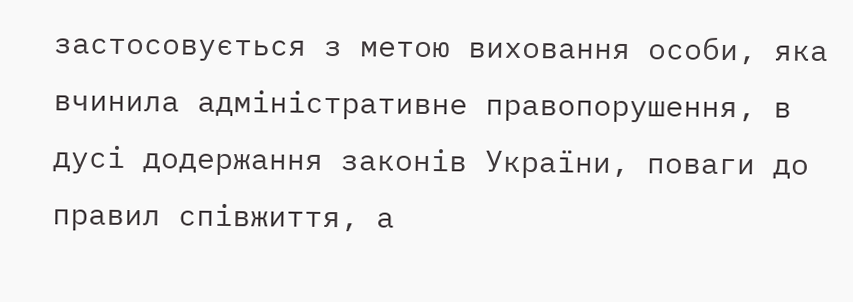застосовується з метою виховання особи, яка вчинила адміністративне правопорушення, в дусі додержання законів України, поваги до правил співжиття, а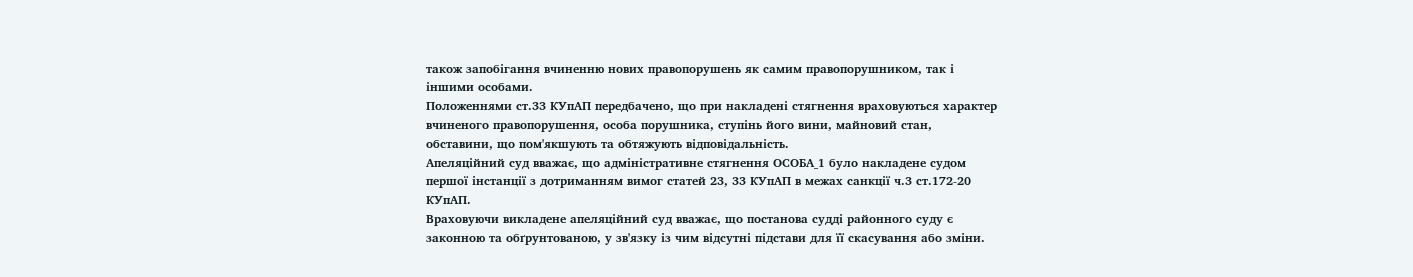також запобігання вчиненню нових правопорушень як самим правопорушником, так і іншими особами.
Положеннями ст.33 КУпАП передбачено, що при накладені стягнення враховуються характер вчиненого правопорушення, особа порушника, ступінь його вини, майновий стан, обставини, що пом'якшують та обтяжують відповідальність.
Апеляційний суд вважає, що адміністративне стягнення ОСОБА_1 було накладене судом першої інстанції з дотриманням вимог статей 23, 33 КУпАП в межах санкції ч.3 ст.172-20 КУпАП.
Враховуючи викладене апеляційний суд вважає, що постанова судді районного суду є законною та обґрунтованою, у зв'язку із чим відсутні підстави для її скасування або зміни.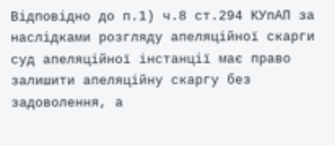Відповідно до п.1) ч.8 ст.294 КУпАП за наслідками розгляду апеляційної скарги суд апеляційної інстанції має право залишити апеляційну скаргу без задоволення, а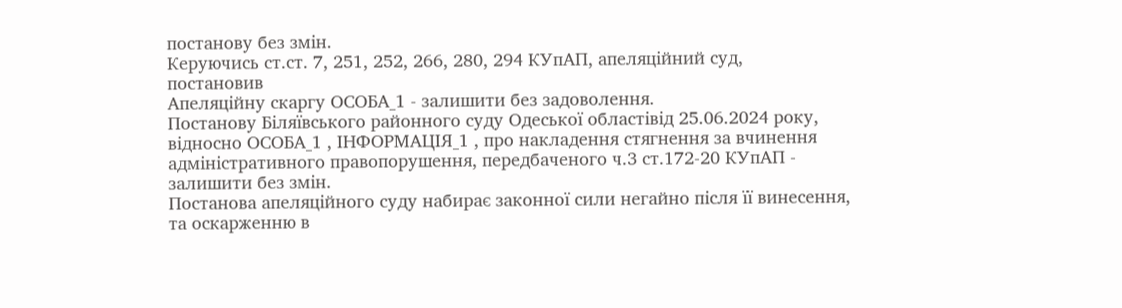постанову без змін.
Керуючись ст.ст. 7, 251, 252, 266, 280, 294 КУпАП, апеляційний суд,
постановив
Апеляційну скаргу ОСОБА_1 - залишити без задоволення.
Постанову Біляївського районного суду Одеської областівід 25.06.2024 року, відносно ОСОБА_1 , ІНФОРМАЦІЯ_1 , про накладення стягнення за вчинення адміністративного правопорушення, передбаченого ч.3 ст.172-20 КУпАП - залишити без змін.
Постанова апеляційного суду набирає законної сили негайно після її винесення, та оскарженню в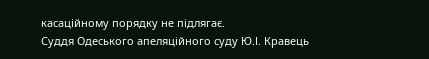касаційному порядку не підлягає.
Суддя Одеського апеляційного суду Ю.І. Кравець